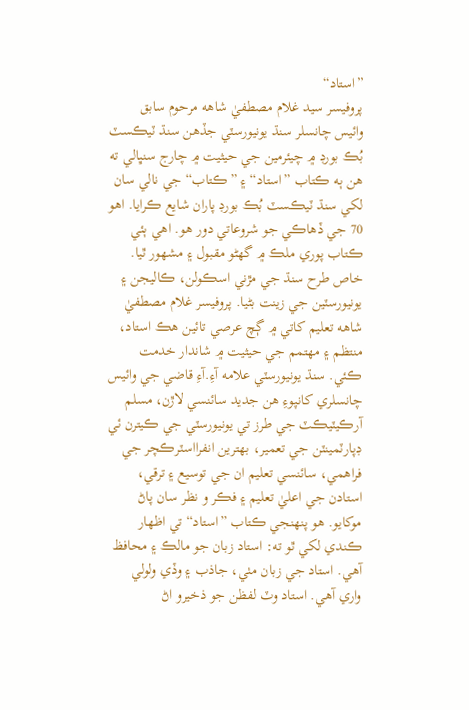”استاد“
پروفيسر سيد غلام مصطفيٰ شاهه مرحوم سابق وائيس چانسلر سنڌ يونيورسٽي جڏهن سنڌ ٽيڪسٽ بُڪ بورڊ ۾ چيئرمين جي حيثيت ۾ چارج سنڀالي ته هن ٻه ڪتاب ”استاد“ ۽ ”ڪتاب“ جي نالي سان لکي سنڌ ٽيڪسٽ بُڪ بورڊ پاران شايع ڪرايا. اهو 70 جي ڏهاڪي جو شروعاتي دور هو. اهي ٻئي ڪتاب پوري ملڪ ۾ گهڻو مقبول ۽ مشهور ٿيا. خاص طرح سنڌ جي مڙني اسڪولن، ڪاليجن ۽ يونيورسٽين جي زينت بڻيا. پروفيسر غلام مصطفيٰ شاهه تعليم کاتي ۾ ڳچ عرصي تائين هڪ استاد، منتظم ۽ مهتمم جي حيثيت ۾ شاندار خدمت ڪئي. سنڌ يونيورسٽي علامه آءِ.آءِ قاضي جي وائيس چانسلري کانپوءِ هن جديد سائنسي لاڙن، مسلم آرڪيٽيڪٽ جي طرز تي يونيورسٽي جي ڪيترن ئي ڊپارٽمينٽن جي تعمير، بهترين انفرااسٽرڪچر جي فراهمي، سائنسي تعليم ان جي توسيع ۽ ترقي، استادن جي اعليٰ تعليم ۽ فڪر و نظر سان پاڻ موکايو. هو پنهنجي ڪتاب ”استاد“ تي اظهار ڪندي لکي ٿو ته: استاد زبان جو مالڪ ۽ محافظ آهي. استاد جي زبان مٺي، جاذب ۽ وڏي ولولي واري آهي. استاد وٽ لفظن جو ذخيرو اڻ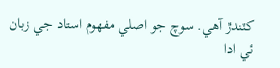کٽندڙ آهي. سوچ جو اصلي مفهوم استاد جي زبان ئي ادا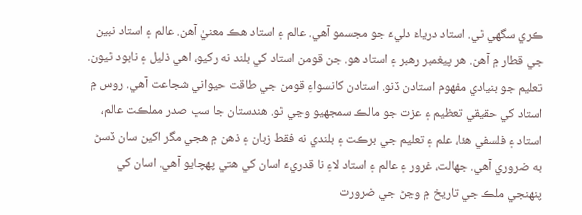ڪري سگهي ٿي. استاد درياءَ دليءَ جو مجسمو آهي. عالم ۽ استاد هڪ معنيٰ آهن. عالم ۽ استاد نبين جي قطار ۾ آهن. هر پيغمبر رهبر ۽ استاد هو. جن قومن استاد کي بلند نه رکيو، اهي ذليل ۽ نابود ٿيون. تعليم جو بنيادي مفهوم استادن ڏنو. استادن کانسواءِ قومن جي طاقت حيواني شجاعت آهي. روس ۾ استاد کي حقيقي تعظيم ۽ عزت جو مالڪ سمجهيو وڃي ٿو. هندستان جا سڀ صدر مملڪت عالم، استاد ۽ فلسفي هئا، علم ۽ تعليم جي برڪت ۽ بلندي نه فقط زبان ۽ ذهن ۾ هجي مگر اکين سان ڏسڻ به ضروري آهي. جهالت، غرور ۽ عالم ۽ استاد لاءِ نا قدريءَ اسان کي هتي پهچايو آهي. اسان کي پنهنجي ملڪ جي تاريخ ۾ وڃڻ جي ضرورت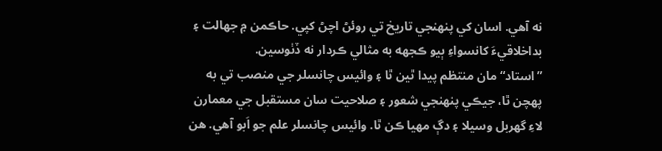نه آهي. اسان کي پنهنجي تاريخ تي روئڻ اچڻ کپي. حاڪمن ۾ جهالت ۽ بداخلاقيءَ کانسواءِ ٻيو ڪجهه به مثالي ڪردار نه ڏٺوسين.
”استاد“ مان منتظم پيدا ٿين ٿا ۽ وائيس چانسلر جي منصب تي به پهچن ٿا، جيڪي پنهنجي شعور ۽ صلاحيت سان مستقبل جي معمارن لاءِ گهربل وسيلا ۽ دڳ مهيا ڪن ٿا. وائيس چانسلر علم جو اَبو آهي. هن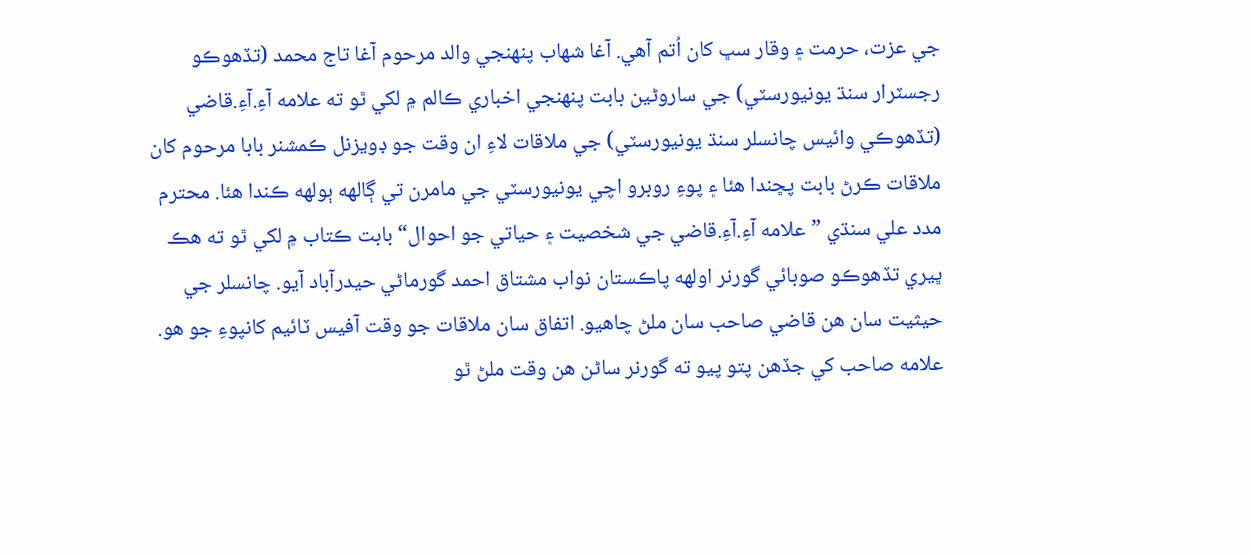جي عزت، حرمت ۽ وقار سڀ کان اُتم آهي. آغا شهاب پنهنجي والد مرحوم آغا تاج محمد (تڏهوڪو رجسٽرار سنڌ يونيورسٽي) جي ساروڻين بابت پنهنجي اخباري ڪالم ۾ لکي ٿو ته علامه آءِ.آءِ.قاضي (تڏهوڪي وائيس چانسلر سنڌ يونيورسٽي) جي ملاقات لاءِ ان وقت جو ڊويزنل ڪمشنر بابا مرحوم کان ملاقات ڪرڻ بابت پڇندا هئا ۽ پوءِ روبرو اچي يونيورسٽي جي مامرن تي ڳالهه ٻولهه ڪندا هئا. محترم مدد علي سنڌي ”علامه آءِ.آءِ.قاضي جي شخصيت ۽ حياتي جو احوال“ بابت ڪتاب ۾ لکي ٿو ته هڪ ڀيري تڏهوڪو صوبائي گورنر اولهه پاڪستان نواب مشتاق احمد گورماڻي حيدرآباد آيو. چانسلر جي حيثيت سان هن قاضي صاحب سان ملڻ چاهيو. اتفاق سان ملاقات جو وقت آفيس ٽائيم کانپوءِ جو هو. علامه صاحب کي جڏهن پتو پيو ته گورنر ساڻن هن وقت ملڻ ٿو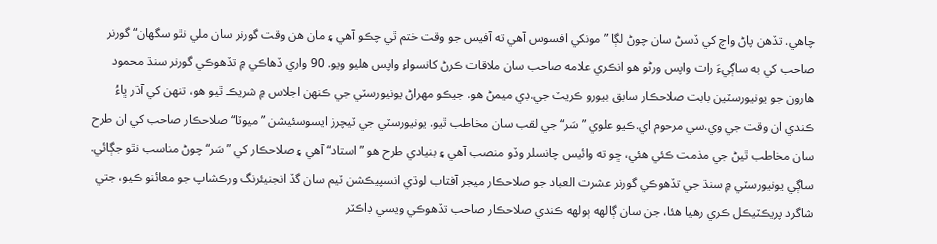چاهي. تڏهن پاڻ واچ کي ڏسڻ سان چوڻ لڳا ”مونکي افسوس آهي ته آفيس جو وقت ختم ٿي چڪو آهي ۽ مان هن وقت گورنر سان ملي نٿو سگهان“ گورنر صاحب کي به ساڳيءَ رات واپس ورڻو هو انڪري علامه صاحب سان ملاقات ڪرڻ کانسواءِ واپس هليو ويو. 90 واري ڏهاڪي ۾ تڏهوڪي گورنر سنڌ محمود هارون جو يونيورسٽين بابت صلاحڪار سابق بيورو ڪريٽ جي.ڊي ميمڻ هو. جيڪو مهراڻ يونيورسٽي جي ڪنهن اجلاس ۾ شريڪ ٿيو هو، تنهن کي آڌر ڀاءُ ڪندي ان وقت جي وي.سي مرحوم اي.ڪيو علوي ”سَر“ جي لقب سان مخاطب ٿيو. يونيورسٽي جي ٽيچرز ايسوسئيشن ”ميوٽا“ صلاحڪار صاحب کي ان طرح سان مخاطب ٿيڻ جي مذمت ڪئي هئي، ڇو ته وائيس چانسلر وڏو منصب آهي ۽ بنيادي طرح هو ”استاد“ آهي ۽ صلاحڪار کي ”سَر“ چوڻ مناسب نٿو جڳائي. ساڳي يونيورسٽي ۾ سنڌ جي تڏهوڪي گورنر عشرت العباد جو صلاحڪار ميجر آفتاب لوڌي انسپيڪشن ٽيم سان گڏ انجنيئرنگ ورڪشاپ جو معائنو ڪيو، جتي شاگرد پريڪٽيڪل ڪري رهيا هئا، جن سان ڳالهه ٻولهه ڪندي صلاحڪار صاحب تڏهوڪي ويسي ڊاڪٽر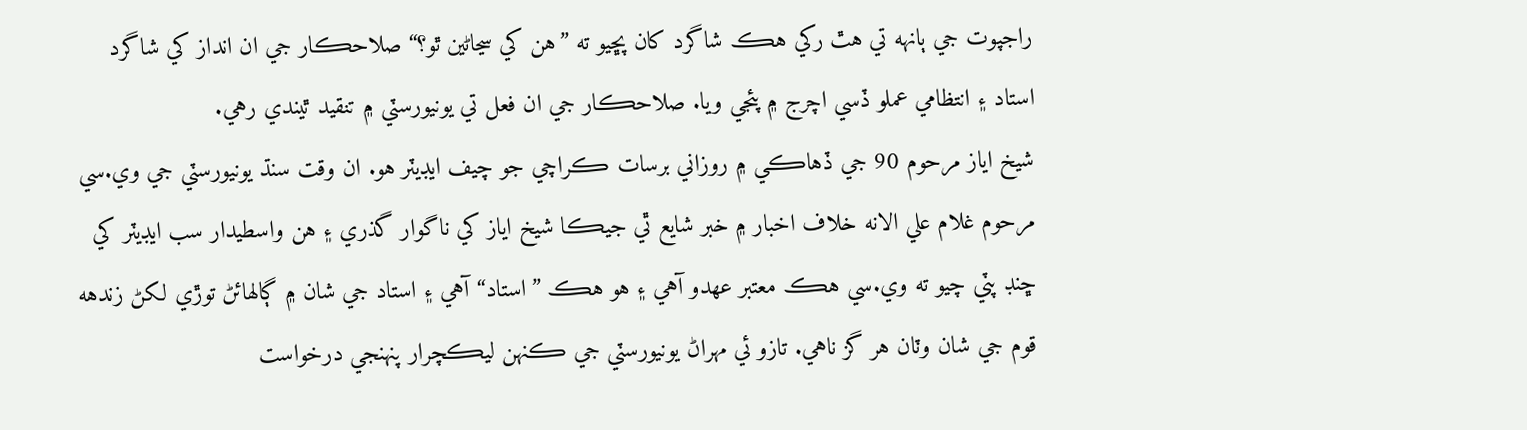راجپوت جي ٻانهه تي هٿ رکي هڪ شاگرد کان پڇيو ته ”هن کي سڃاڻين ٿو؟“ صلاحڪار جي ان انداز کي شاگرد استاد ۽ انتظامي عملو ڏسي اچرج ۾ پئجي ويا. صلاحڪار جي ان فعل تي يونيورسٽي ۾ تنقيد ٿيندي رهي.
شيخ اياز مرحوم 90 جي ڏهاڪي ۾ روزاني برسات ڪراچي جو چيف ايڊيٽر هو. ان وقت سنڌ يونيورسٽي جي وي.سي مرحوم غلام علي الانه خلاف اخبار ۾ خبر شايع ٿي جيڪا شيخ اياز کي ناگوار گذري ۽ هن واسطيدار سب ايڊيٽر کي ڇنڊ پٽي چيو ته وي.سي هڪ معتبر عهدو آهي ۽ هو هڪ ”استاد“ آهي ۽ استاد جي شان ۾ ڳالهائڻ توڙي لکڻ زندهه قوم جي شان وٽان هر گز ناهي. تازو ئي مهراڻ يونيورسٽي جي ڪنهن ليڪچرار پنهنجي درخواست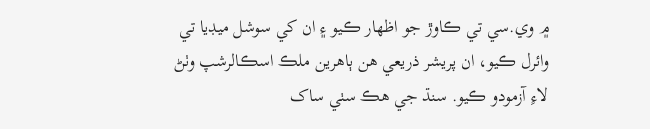۾ وي.سي تي ڪاوڙ جو اظهار ڪيو ۽ ان کي سوشل ميڊيا تي وائرل ڪيو، ان پريشر ذريعي هن ٻاهرين ملڪ اسڪالرشپ وٺڻ لاءِ آزمودو ڪيو. سنڌ جي هڪ سٺي ساک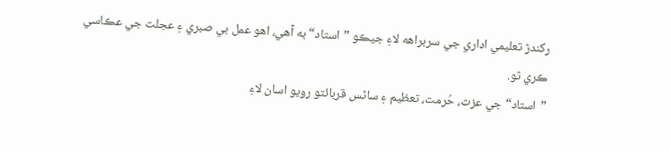رکندڙ تعليمي اداري جي سربراهه لاءِ جيڪو ”استاد“ به آهي، اهو عمل بي صبري ۽ عجلت جي عڪاسي ڪري ٿو.
”استاد“ جي عزت، حُرمت، تعظيم ۽ ساڻس قربائتو رويو اسان لاءِ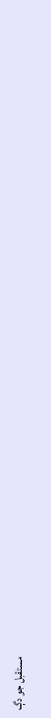مستقبل جو دڳ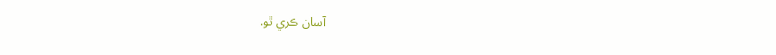آسان ڪري ٿو.